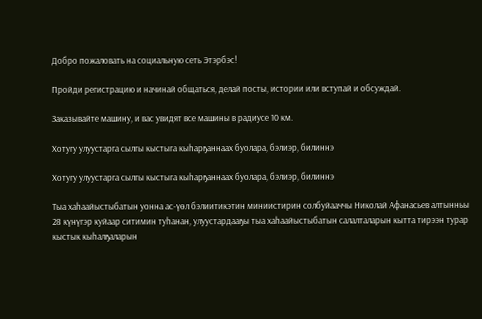Добро пожаловать на социальную сеть Этэрбэс!

Пройди регистрацию и начинай общаться, делай посты, истории или вступай и обсуждай.

Заказывайте машину, и вас увидят все машины в радиусе 10 км.

Хотугу улуустарга сылгы кыстыга кыһарҕаннаах буолара, бэлиэр, билиннэ

Хотугу улуустарга сылгы кыстыга кыһарҕаннаах буолара, бэлиэр, билиннэ

Тыа хаһаайыстыбатын уонна ас-үөл бэлиитикэтин миниистирин солбуйааччы Николай Афанасьев алтынньы 28 күнүгэр куйаар ситимин туһанан, улуустардааҕы тыа хаһаайыстыбатын салалталарын кытта тирээн турар кыстык кыһалҕаларын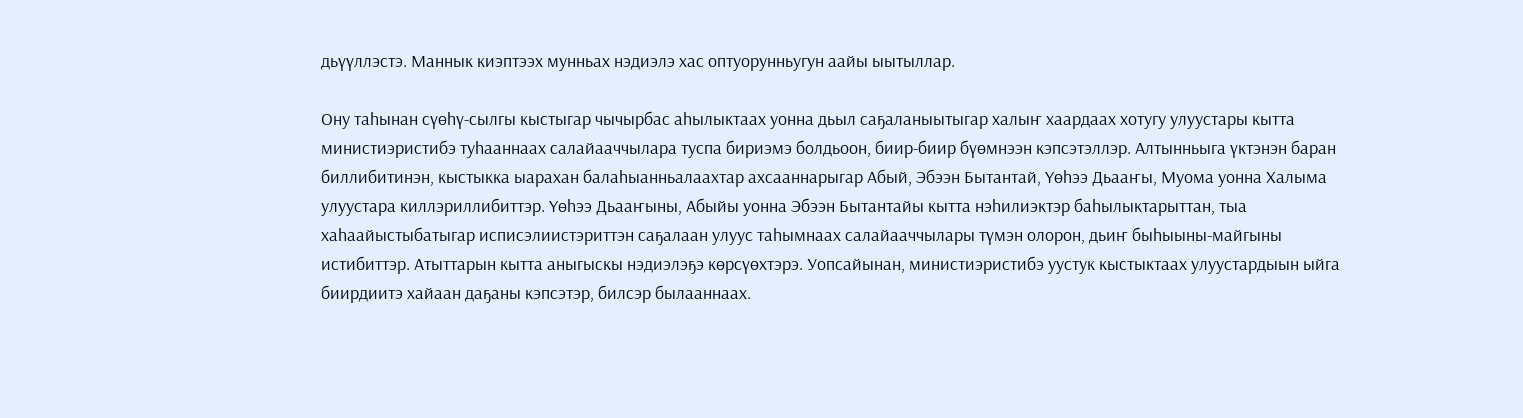дьүүллэстэ. Маннык киэптээх мунньах нэдиэлэ хас оптуорунньугун аайы ыытыллар.

Ону таһынан сүөһү-сылгы кыстыгар чычырбас аһылыктаах уонна дьыл саҕаланыытыгар халыҥ хаардаах хотугу улуустары кытта министиэристибэ туһааннаах салайааччылара туспа бириэмэ болдьоон, биир-биир бүөмнээн кэпсэтэллэр. Алтынньыга үктэнэн баран биллибитинэн, кыстыкка ыарахан балаһыанньалаахтар ахсааннарыгар Абый, Эбээн Бытантай, Үөһээ Дьааҥы, Муома уонна Халыма улуустара киллэриллибиттэр. Үөһээ Дьааҥыны, Абыйы уонна Эбээн Бытантайы кытта нэһилиэктэр баһылыктарыттан, тыа хаһаайыстыбатыгар исписэлиистэриттэн саҕалаан улуус таһымнаах салайааччылары түмэн олорон, дьиҥ быһыыны-майгыны истибиттэр. Атыттарын кытта аныгыскы нэдиэлэҕэ көрсүөхтэрэ. Уопсайынан, министиэристибэ уустук кыстыктаах улуустардыын ыйга биирдиитэ хайаан даҕаны кэпсэтэр, билсэр былааннаах.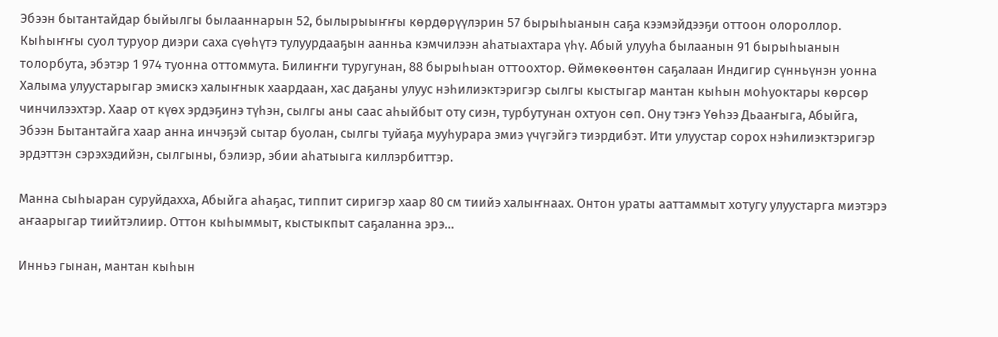Эбээн бытантайдар быйылгы былааннарын 52, былырыыҥҥы көрдөрүүлэрин 57 бырыһыанын саҕа кээмэйдээҕи оттоон олороллор. Кыһыҥҥы суол туруор диэри саха сүөһүтэ тулуурдааҕын аанньа кэмчилээн аһатыахтара үһү. Абый улууһа былаанын 91 бырыһыанын толорбута, эбэтэр 1 974 туонна оттоммута. Билиҥҥи туругунан, 88 бырыһыан оттоохтор. Өймөкөөнтөн саҕалаан Индигир сүнньүнэн уонна Халыма улуустарыгар эмискэ халыҥнык хаардаан, хас даҕаны улуус нэһилиэктэригэр сылгы кыстыгар мантан кыһын моһуоктары көрсөр чинчилээхтэр. Хаар от күөх эрдэҕинэ түһэн, сылгы аны саас аһыйбыт оту сиэн, турбутунан охтуон сөп. Ону тэҥэ Үөһээ Дьааҥыга, Абыйга, Эбээн Бытантайга хаар анна инчэҕэй сытар буолан, сылгы туйаҕа мууһурара эмиэ үчүгэйгэ тиэрдибэт. Ити улуустар сорох нэһилиэктэригэр эрдэттэн сэрэхэдийэн, сылгыны, бэлиэр, эбии аһатыыга киллэрбиттэр.

Манна сыһыаран суруйдахха, Абыйга аһаҕас, типпит сиригэр хаар 80 см тиийэ халыҥнаах. Онтон ураты ааттаммыт хотугу улуустарга миэтэрэ аҥаарыгар тиийтэлиир. Оттон кыһыммыт, кыстыкпыт саҕаланна эрэ…

Инньэ гынан, мантан кыһын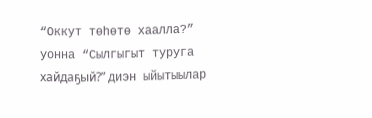“Оккут төһөтө хаалла?” уонна “Сылгыгыт туруга хайдаҕый?” диэн ыйытыылар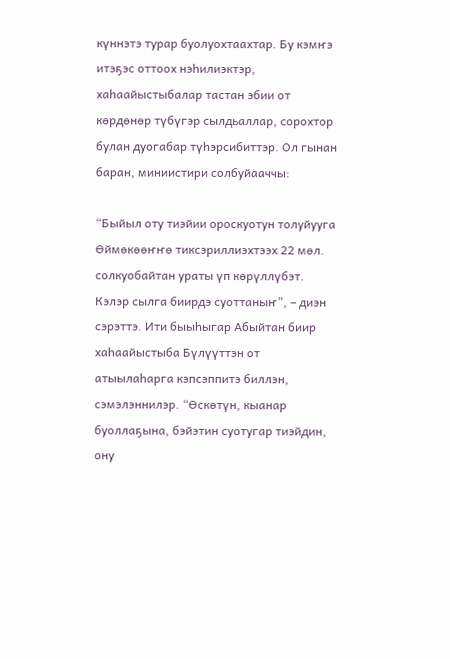күннэтэ турар буолуохтаахтар. Бу кэмҥэ итэҕэс оттоох нэһилиэктэр, хаһаайыстыбалар тастан эбии от көрдөнөр түбүгэр сылдьаллар, сорохтор булан дуогабар түһэрсибиттэр. Ол гынан баран, миниистири солбуйааччы:

“Быйыл оту тиэйии ороскуотун толуйууга Өймөкөөҥҥө тиксэриллиэхтээх 22 мөл. солкуобайтан ураты үп көрүллүбэт. Кэлэр сылга биирдэ суоттаныҥ”, – диэн сэрэттэ. Ити быыһыгар Абыйтан биир хаһаайыстыба Бүлүүттэн от атыылаһарга кэпсэппитэ биллэн, сэмэлэннилэр. “Өскөтүн, кыанар буоллаҕына, бэйэтин суотугар тиэйдин, ону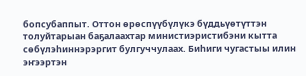бопсубаппыт. Оттон өрөспүүбүлүкэ бүддьүөтүттэн толуйтарыан баҕалаахтар министиэристибэни кытта сөбүлэһиннэрэргит булгуччулаах. Биһиги чугастыы илин эҥээртэн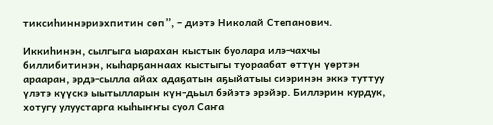тиксиһиннэриэхпитин сөп”, – диэтэ Николай Степанович.

Иккиһинэн, сылгыга ыарахан кыстык буолара илэ-чахчы биллибитинэн, кыһарҕаннаах кыстыгы туораабат өттүн үөртэн арааран, эрдэ-сылла айах адаҕатын аҕыйатыы сиэринэн эккэ туттуу үлэтэ күүскэ ыытылларын күн-дьыл бэйэтэ эрэйэр. Биллэрин курдук, хотугу улуустарга кыһыҥҥы суол Саҥа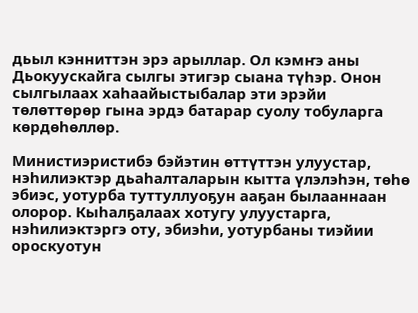дьыл кэнниттэн эрэ арыллар. Ол кэмҥэ аны Дьокуускайга сылгы этигэр сыана түһэр. Онон сылгылаах хаһаайыстыбалар эти эрэйи төлөттөрөр гына эрдэ батарар суолу тобуларга көрдөһөллөр.

Министиэристибэ бэйэтин өттүттэн улуустар, нэһилиэктэр дьаһалталарын кытта үлэлэһэн, төһө эбиэс, уотурба туттуллуоҕун ааҕан былааннаан олорор. Кыһалҕалаах хотугу улуустарга, нэһилиэктэргэ оту, эбиэһи, уотурбаны тиэйии ороскуотун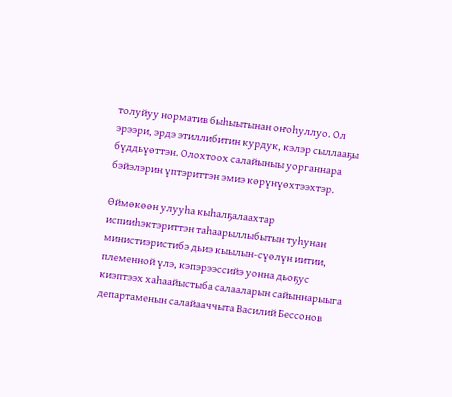толуйуу норматив быһыытынан оҥоһуллуо. Ол эрээри, эрдэ этиллибитин курдук, кэлэр сыллааҕы бүддьүөттэн. Олохтоох салайыныы уорганнара бэйэлэрин үптэриттэн эмиэ көрүнүөхтээхтэр.

Өймөкөөн улууһа кыһалҕалаахтар испииһэктэриттэн таһаарыллыбытын туһунан министиэристибэ дьиэ кыылын-сүөлүн иитии, племенной үлэ, кэпэрээссийэ уонна дьоҕус киэптээх хаһаайыстыба салааларын сайыннарыыга департаменын салайааччыта Василий Бессонов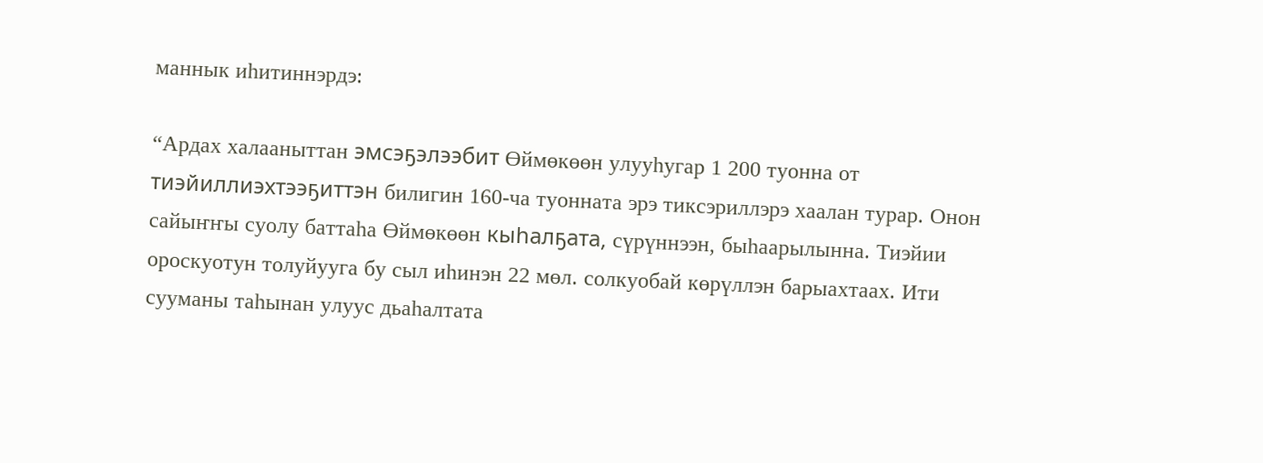маннык иһитиннэрдэ:

“Ардах халааныттан эмсэҕэлээбит Өймөкөөн улууһугар 1 200 туонна от тиэйиллиэхтээҕиттэн билигин 160-ча туонната эрэ тиксэриллэрэ хаалан турар. Онон сайыҥҥы суолу баттаһа Өймөкөөн кыһалҕата, сүрүннээн, быһаарылынна. Тиэйии ороскуотун толуйууга бу сыл иһинэн 22 мөл. солкуобай көрүллэн барыахтаах. Ити сууманы таһынан улуус дьаһалтата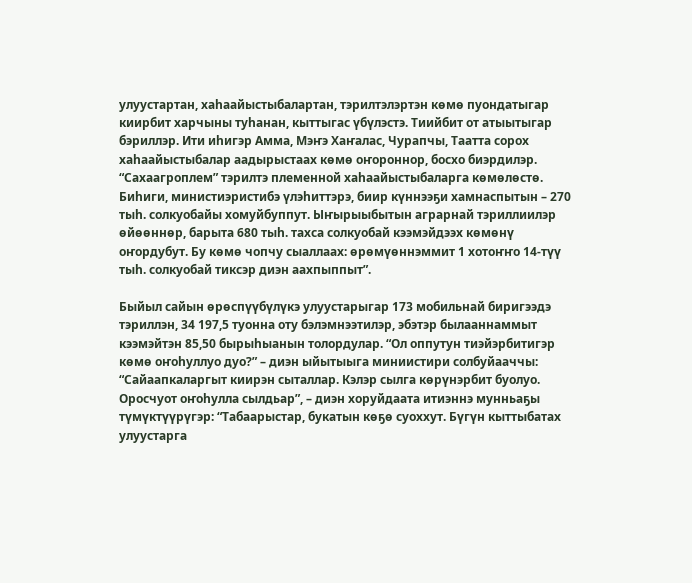улуустартан, хаһаайыстыбалартан, тэрилтэлэртэн көмө пуондатыгар киирбит харчыны туһанан, кыттыгас үбүлэстэ. Тиийбит от атыытыгар бэриллэр. Ити иһигэр Амма, Мэҥэ Хаҥалас, Чурапчы, Таатта сорох хаһаайыстыбалар аадырыстаах көмө оҥороннор, босхо биэрдилэр. “Сахаагроплем” тэрилтэ племенной хаһаайыстыбаларга көмөлөстө. Биһиги, министиэристибэ үлэһиттэрэ, биир күннээҕи хамнаспытын – 270 тыһ. солкуобайы хомуйбуппут. Ыҥырыыбытын аграрнай тэриллиилэр өйөөннөр, барыта 680 тыһ. тахса солкуобай кээмэйдээх көмөнү оҥордубут. Бу көмө чопчу сыаллаах: өрөмүөннэммит 1 хотоҥҥо 14-түү тыһ. солкуобай тиксэр диэн аахпыппыт”.

Быйыл сайын өрөспүүбүлүкэ улуустарыгар 173 мобильнай биригээдэ тэриллэн, 34 197,5 туонна оту бэлэмнээтилэр, эбэтэр былааннаммыт кээмэйтэн 85,50 бырыһыанын толордулар. “Ол оппутун тиэйэрбитигэр көмө оҥоһуллуо дуо?” – диэн ыйытыыга миниистири солбуйааччы: “Сайаапкаларгыт киирэн сыталлар. Кэлэр сылга көрүнэрбит буолуо. Оросчуот оҥоһулла сылдьар”, – диэн хоруйдаата итиэннэ мунньаҕы түмүктүүрүгэр: “Табаарыстар, букатын көҕө суоххут. Бүгүн кыттыбатах улуустарга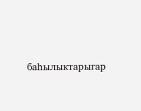баһылыктарыгар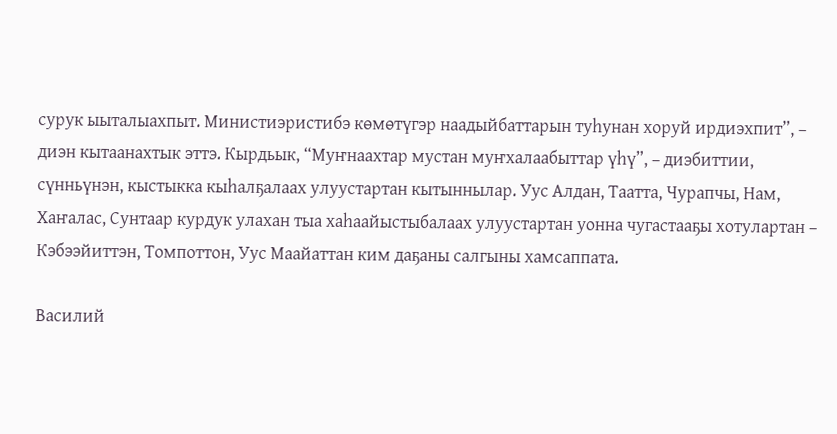сурук ыыталыахпыт. Министиэристибэ көмөтүгэр наадыйбаттарын туһунан хоруй ирдиэхпит”, – диэн кытаанахтык эттэ. Кырдьык, “Муҥнаахтар мустан муҥхалаабыттар үһү”, – диэбиттии, сүнньүнэн, кыстыкка кыһалҕалаах улуустартан кытыннылар. Уус Алдан, Таатта, Чурапчы, Нам, Хаҥалас, Сунтаар курдук улахан тыа хаһаайыстыбалаах улуустартан уонна чугастааҕы хотулартан – Кэбээйиттэн, Томпоттон, Уус Маайаттан ким даҕаны салгыны хамсаппата.

Василий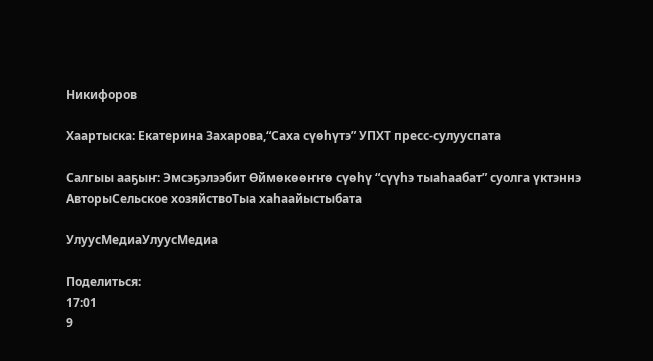Никифоров

Хаартыска: Екатерина Захарова,“Саха сүөһүтэ” УПХТ пресс-сулууспата

Салгыы ааҕыҥ: Эмсэҕэлээбит Өймөкөөҥҥө сүөһү “сүүһэ тыаһаабат” суолга үктэннэ АвторыСельское хозяйствоТыа хаһаайыстыбата

УлуусМедиаУлуусМедиа

Поделиться:
17:01
9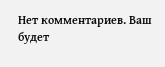Нет комментариев. Ваш будет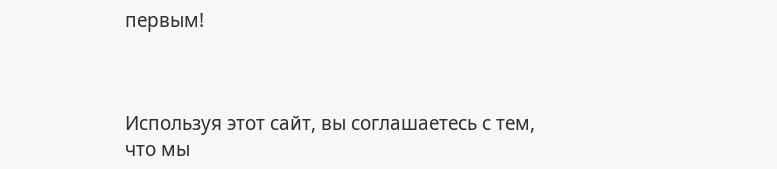первым!



Используя этот сайт, вы соглашаетесь с тем, что мы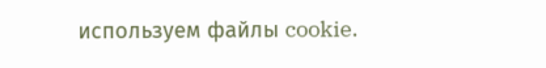используем файлы cookie.